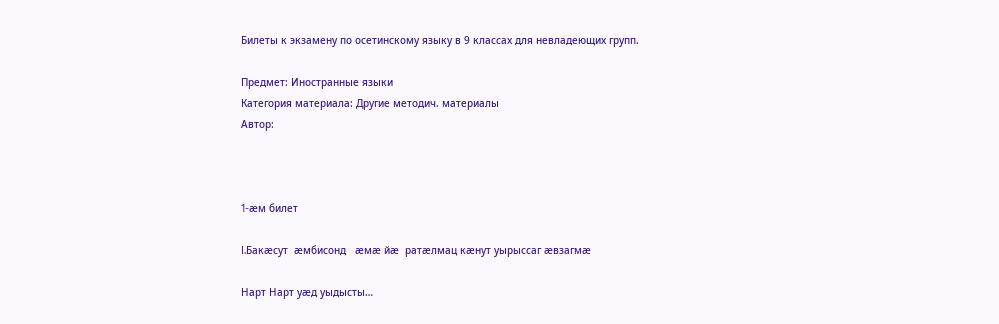Билеты к экзамену по осетинскому языку в 9 классах для невладеющих групп.

Предмет: Иностранные языки
Категория материала: Другие методич. материалы
Автор:



1-æм билет

I.Бакæсут  æмбисонд   æмæ йæ  ратæлмац кæнут уырыссаг æвзагмæ

Нарт Нарт уæд уыдысты…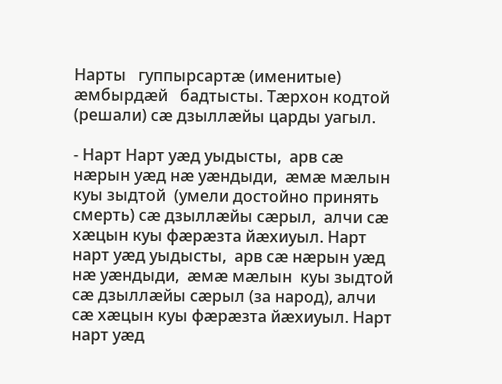Нарты   гуппырсартæ (именитые)  æмбырдæй   бадтысты. Тæрхон кодтой (решали) сæ дзыллæйы царды уагыл.

- Нарт Нарт уæд уыдысты,  арв сæ нæрын уæд нæ уæндыди,  æмæ мæлын  куы зыдтой  (умели достойно принять смерть) сæ дзыллæйы сæрыл,  алчи сæ хæцын куы фæрæзта йæхиуыл. Нарт нарт уæд уыдысты,  арв сæ нæрын уæд нæ уæндыди,  æмæ мæлын  куы зыдтой сæ дзыллæйы сæрыл (за народ), алчи сæ хæцын куы фæрæзта йæхиуыл. Нарт нарт уæд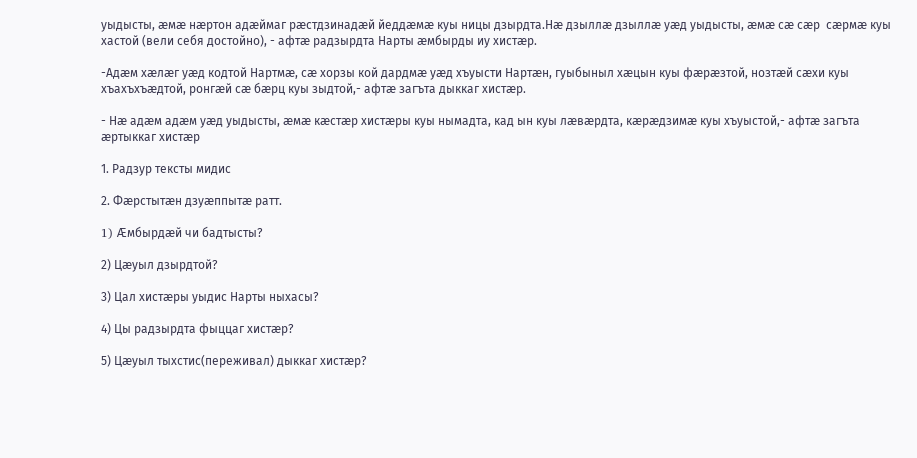уыдысты, æмæ нæртон адæймаг рæстдзинадæй йеддæмæ куы ницы дзырдта.Нæ дзыллæ дзыллæ уæд уыдысты, æмæ сæ сæр  сæрмæ куы хастой (вели себя достойно), - афтæ радзырдта Нарты æмбырды иу хистæр.

-Адæм хæлæг уæд кодтой Нартмæ, сæ хорзы кой дардмæ уæд хъуысти Нартæн, гуыбыныл хæцын куы фæрæзтой, нозтæй сæхи куы хъахъхъæдтой, ронгæй сæ бæрц куы зыдтой,- афтæ загъта дыккаг хистæр.

- Нæ адæм адæм уæд уыдысты, æмæ кæстæр хистæры куы нымадта, кад ын куы лæвæрдта, кæрæдзимæ куы хъуыстой,- афтæ загъта æртыккаг хистæр

1. Радзур тексты мидис

2. Фæрстытæн дзуæппытæ ратт.

1) Æмбырдæй чи бадтысты?

2) Цæуыл дзырдтой?

3) Цал хистæры уыдис Нарты ныхасы?

4) Цы радзырдта фыццаг хистæр?

5) Цæуыл тыхстис(переживал) дыккаг хистæр?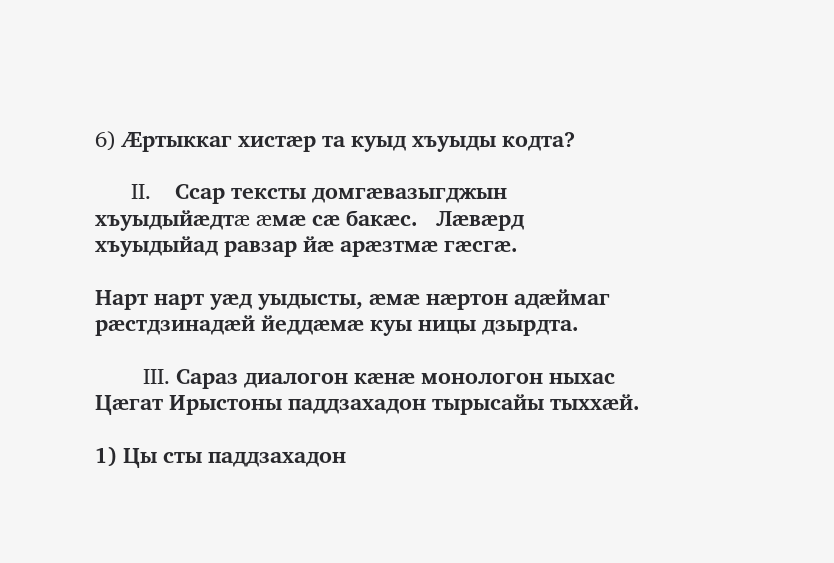6) Æртыккаг хистæр та куыд хъуыды кодта?

      II.    Ссар тексты домгæвазыгджын хъуыдыйæдтæ æмæ сæ бакæс.   Лæвæрд хъуыдыйад равзар йæ арæзтмæ гæсгæ.

Нарт нарт уæд уыдысты, æмæ нæртон адæймаг рæстдзинадæй йеддæмæ куы ницы дзырдта.

        III. Сараз диалогон кæнæ монологон ныхас Цæгат Ирыстоны паддзахадон тырысайы тыххæй.

1) Цы сты паддзахадон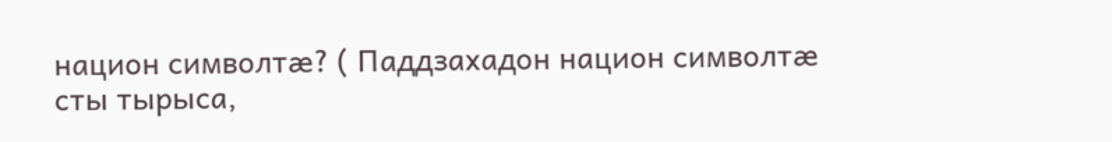национ символтæ? ( Паддзахадон национ символтæ сты тырыса,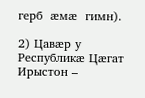герб  æмæ  гимн).

2) Цавæр у Республикæ Цæгат Ирыстон –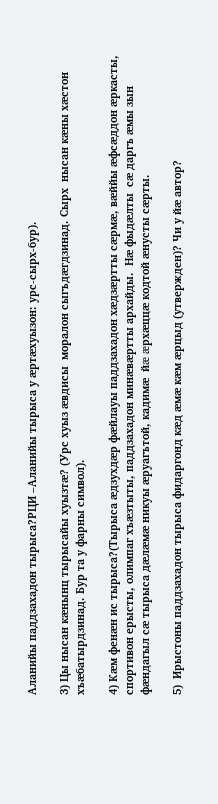Аланийы паддзахадон тырыса?РЦИ –Аланийы тырыса у æртæхуызон: урс-сырх-бур).

3) Цы нысан кæнынц тырысайы хуызтæ? (Урс хуыз æвдисы  моралон сыгъдæгдзинад. Сырх  нысан кæны хæстон хъæбатырдзинад. Бур та у фарны символ).

4) Кæм фенæн ис тырыса?(Тырыса æдзухдæр фæйлауы паддзахадон хæдзæртты сæрмæ, вæййы æфсæддон æркасты, спортивон ерысты, олимпаг хъæзтыты, паддзахадон минæвæртты архайды.  Нæ фыдæлты  сæ даргъ æмы зын фæндагыл сæ тырыса дæлæмæ никуы æруагътой, кадимæ  йæ æрхæццæ кодтой æнусты сæрты.

5)  Ирыстоны паддзахадон тырыса фидаргонд кæд æмæ кæм æрцыд (утвержден)? Чи у йæ автор?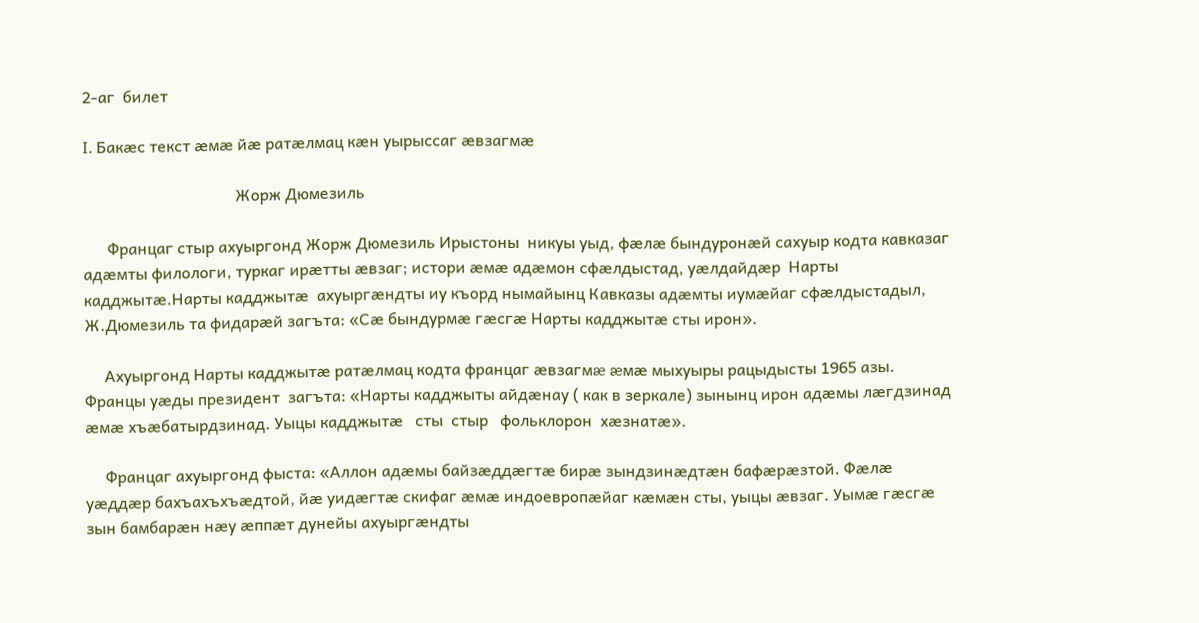2-аг  билет

I. Бакæс текст æмæ йæ ратæлмац кæн уырыссаг æвзагмæ

                                      Жорж Дюмезиль

      Францаг стыр ахуыргонд Жорж Дюмезиль Ирыстоны  никуы уыд, фæлæ бындуронæй сахуыр кодта кавказаг адæмты филологи, туркаг ирæтты æвзаг; истори æмæ адæмон сфæлдыстад, уæлдайдæр  Нарты кадджытæ.Нарты кадджытæ  ахуыргæндты иу къорд нымайынц Кавказы адæмты иумæйаг сфæлдыстадыл, Ж.Дюмезиль та фидарæй загъта: «Сæ бындурмæ гæсгæ Нарты кадджытæ сты ирон».

     Ахуыргонд Нарты кадджытæ ратæлмац кодта францаг æвзагмæ æмæ мыхуыры рацыдысты 1965 азы. Францы уæды президент  загъта: «Нарты кадджыты айдæнау ( как в зеркале) зынынц ирон адæмы лæгдзинад  æмæ хъæбатырдзинад. Уыцы кадджытæ   сты  стыр   фольклорон  хæзнатæ».

     Францаг ахуыргонд фыста: «Аллон адæмы байзæддæгтæ бирæ зындзинæдтæн бафæрæзтой. Фæлæ уæддæр бахъахъхъæдтой, йæ уидæгтæ скифаг æмæ индоевропæйаг кæмæн сты, уыцы æвзаг. Уымæ гæсгæ  зын бамбарæн нæу æппæт дунейы ахуыргæндты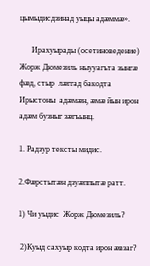цымыдисдзинад уыцы адæммæ».

      Ирахуырады (осетиноведение) Жорж Дюмезиль ныууагъта зынгæ фæд, стыр  лæггад бакодта Ирыстоны  адæмæн, æмæ йын ирон адæм бузныг зæгъынц.

1. Радзур тексты мидис.

2.Фæрстытæн дзуæппытæ ратт.

1) Чи уыдис  Жорж Дюмезиль?

 2)Куыд сахуыр кодта ирон æвзаг?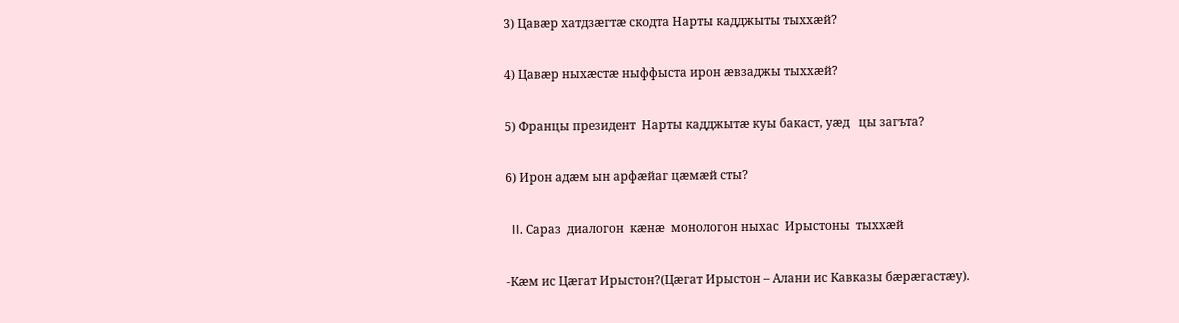3) Цавæр хатдзæгтæ скодта Нарты кадджыты тыххæй?

4) Цавæр ныхæстæ ныффыста ирон æвзаджы тыххæй?

5) Францы президент  Нарты кадджытæ куы бакаст, уæд   цы загъта?

6) Ирон адæм ын арфæйаг цæмæй сты?

  II. Сараз  диалогон  кæнæ  монологон ныхас  Ирыстоны  тыххæй

-Кæм ис Цæгат Ирыстон?(Цæгат Ирыстон – Алани ис Кавказы бæрæгастæу).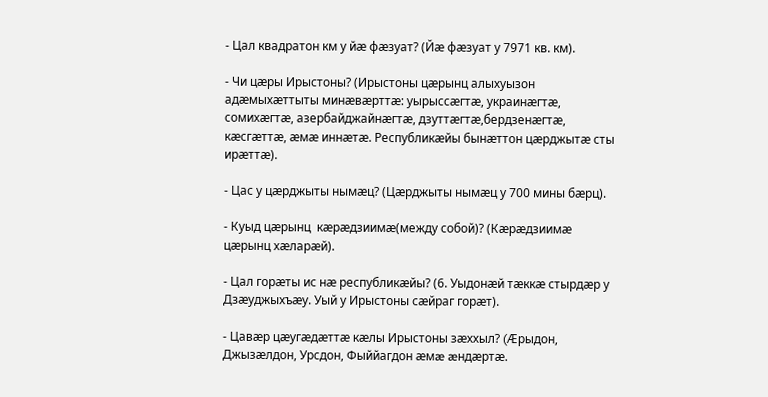- Цал квадратон км у йæ фæзуат? (Йæ фæзуат у 7971 кв. км).

- Чи цæры Ирыстоны? (Ирыстоны цæрынц алыхуызон адæмыхæттыты минæвæрттæ: уырыссæгтæ, украинæгтæ, сомихæгтæ, азербайджайнæгтæ, дзуттæгтæ,бердзенæгтæ, кæсгæттæ, æмæ иннæтæ. Республикæйы бынæттон цæрджытæ сты ирæттæ).

- Цас у цæрджыты нымæц? (Цæрджыты нымæц у 700 мины бæрц).

- Куыд цæрынц  кæрæдзиимæ(между собой)? (Кæрæдзиимæ  цæрынц хæларæй).

- Цал горæты ис нæ республикæйы? (6. Уыдонæй тæккæ стырдæр у Дзæуджыхъæу. Уый у Ирыстоны сæйраг горæт).

- Цавæр цæугæдæттæ кæлы Ирыстоны зæххыл? (Æрыдон, Джызæлдон, Урсдон, Фыййагдон æмæ æндæртæ.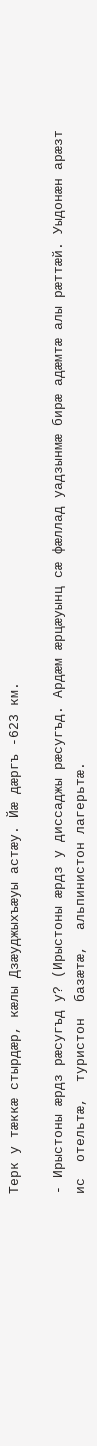Терк у тæккæ стырдæр, кæлы Дзæуджыхъæуы астæу. Йæ дæргъ -623 км.

- Ирыстоны æрдз рæсугъд у? (Ирыстоны æрдз у диссаджы рæсугъд. Ардæм æрцæуынц сæ фæллад уадзынмæ бирæ адæмтæ алы рæттæй. Уыдонæн арæзт   ис  отельтæ,  туристон  базæтæ,  альпинистон лагерьтæ.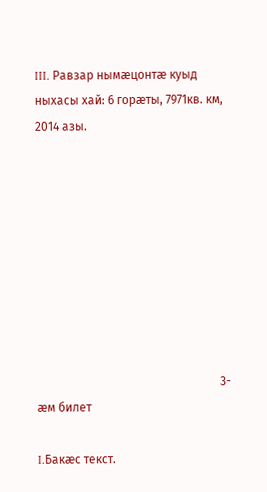III. Равзар нымæцонтæ куыд ныхасы хай: 6 горæты, 7971кв. км, 2014 азы.









                                                             3-æм билет

I.Бакæс текст.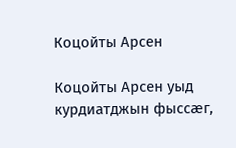Коцойты Арсен

Коцойты Арсен уыд курдиатджын фыссæг,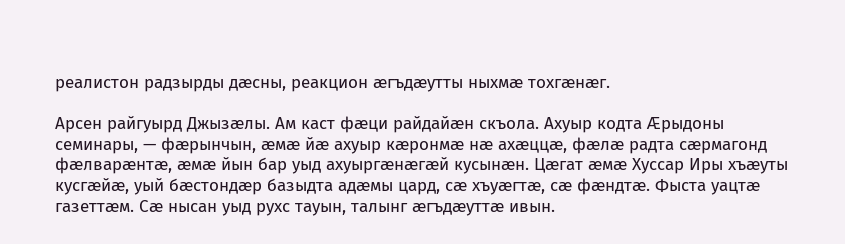реалистон радзырды дæсны, реакцион æгъдæутты ныхмæ тохгæнæг.

Арсен райгуырд Джызæлы. Ам каст фæци райдайæн скъола. Ахуыр кодта Æрыдоны семинары, — фæрынчын, æмæ йæ ахуыр кæронмæ нæ ахæццæ, фæлæ радта сæрмагонд фæлварæнтæ, æмæ йын бар уыд ахуыргæнæгæй кусынæн. Цæгат æмæ Хуссар Иры хъæуты кусгæйæ, уый бæстондæр базыдта адæмы цард, сæ хъуæгтæ, сæ фæндтæ. Фыста уацтæ газеттæм. Сæ нысан уыд рухс тауын, талынг æгъдæуттæ ивын.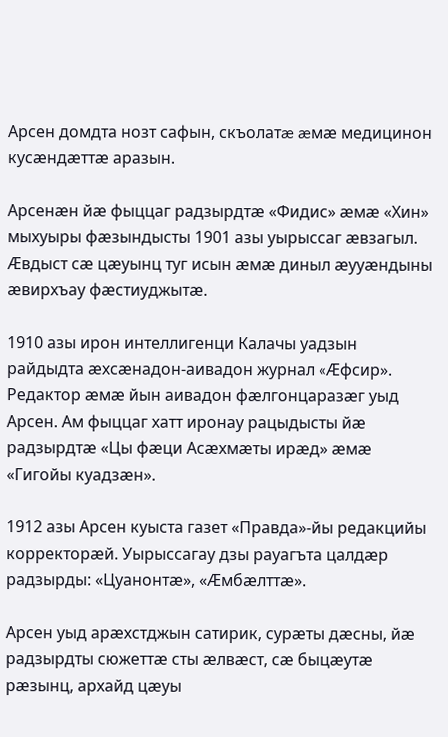Арсен домдта нозт сафын, скъолатæ æмæ медицинон кусæндæттæ аразын.

Арсенæн йæ фыццаг радзырдтæ «Фидис» æмæ «Хин» мыхуыры фæзындысты 1901 азы уырыссаг æвзагыл. Æвдыст сæ цæуынц туг исын æмæ диныл æууæндыны æвирхъау фæстиуджытæ.

1910 азы ирон интеллигенци Калачы уадзын райдыдта æхсæнадон-аивадон журнал «Æфсир». Редактор æмæ йын аивадон фæлгонцаразæг уыд Арсен. Ам фыццаг хатт иронау рацыдысты йæ радзырдтæ «Цы фæци Асæхмæты ирæд» æмæ «Гигойы куадзæн».

1912 азы Арсен куыста газет «Правда»-йы редакцийы корректорæй. Уырыссагау дзы рауагъта цалдæр радзырды: «Цуанонтæ», «Æмбæлттæ».

Арсен уыд арæхстджын сатирик, сурæты дæсны, йæ радзырдты сюжеттæ сты æлвæст, сæ быцæутæ рæзынц, архайд цæуы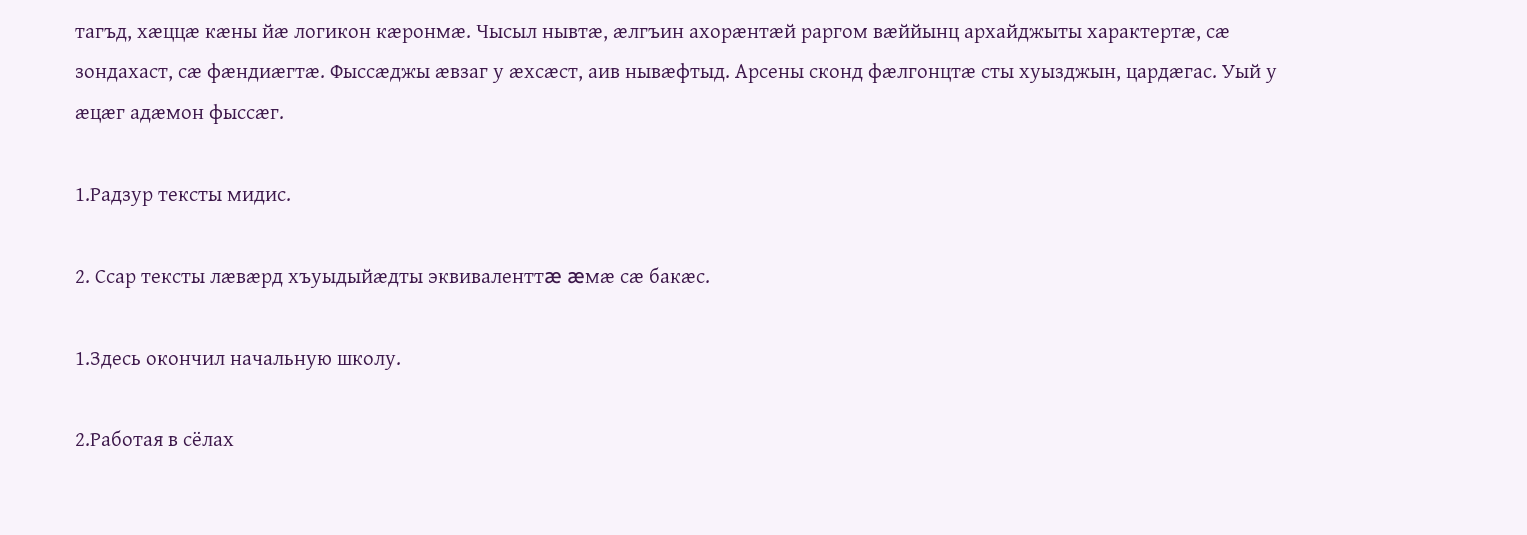тагъд, хæццæ кæны йæ логикон кæронмæ. Чысыл нывтæ, æлгъин ахорæнтæй раргом вæййынц архайджыты характертæ, сæ зондахаст, сæ фæндиæгтæ. Фыссæджы æвзаг у æхсæст, аив нывæфтыд. Арсены сконд фæлгонцтæ сты хуызджын, цардæгас. Уый у æцæг адæмон фыссæг.

1.Радзур тексты мидис.

2. Ссар тексты лæвæрд хъуыдыйæдты эквиваленттæ æмæ сæ бакæс.

1.Здесь окончил начальную школу.

2.Работая в сёлах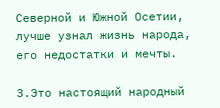Северной и Южной Осетии, лучше узнал жизнь народа, его недостатки и мечты.

3.Это настоящий народный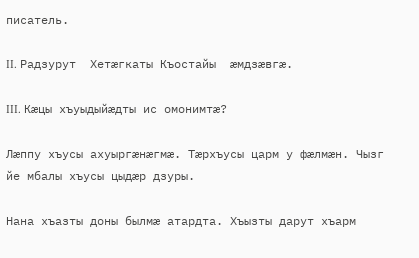писатель.

II. Радзурут  Хетæгкаты Къостайы  æмдзæвгæ.

III. Кæцы хъуыдыйæдты ис омонимтæ?

Лæппу хъусы ахуыргæнæгмæ. Тæрхъусы царм у фæлмæн. Чызг йе мбалы хъусы цыдæр дзуры.

Нана хъазты доны былмæ атардта. Хъызты дарут хъарм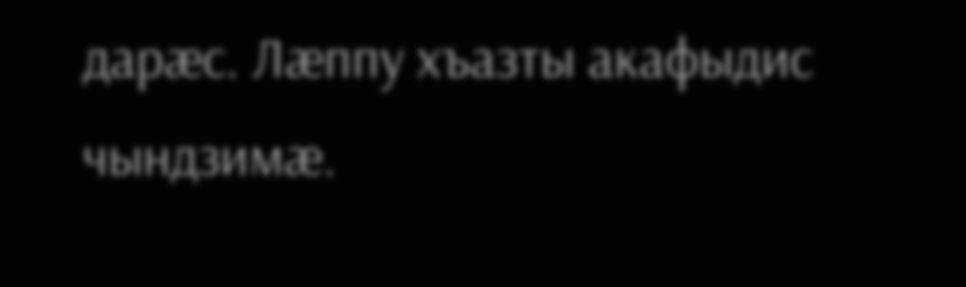дарæс. Лæппу хъазты акафыдис чындзимæ.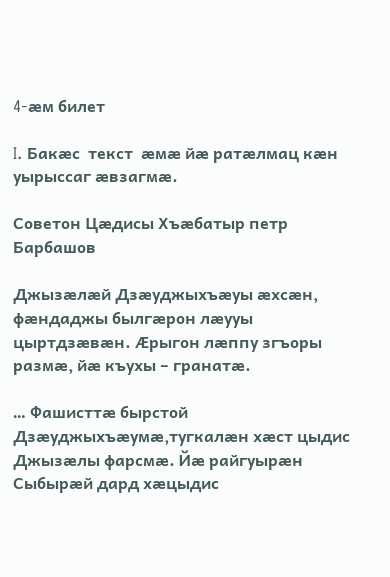4-æм билет

I. Бакæс  текст  æмæ йæ ратæлмац кæн уырыссаг æвзагмæ.

Советон Цæдисы Хъæбатыр петр Барбашов

Джызæлæй Дзæуджыхъæуы æхсæн, фæндаджы былгæрон лæууы цыртдзæвæн. Æрыгон лæппу згъоры размæ, йæ къухы – гранатæ.

… Фашисттæ бырстой Дзæуджыхъæумæ,тугкалæн хæст цыдис Джызæлы фарсмæ. Йæ райгуырæн Сыбырæй дард хæцыдис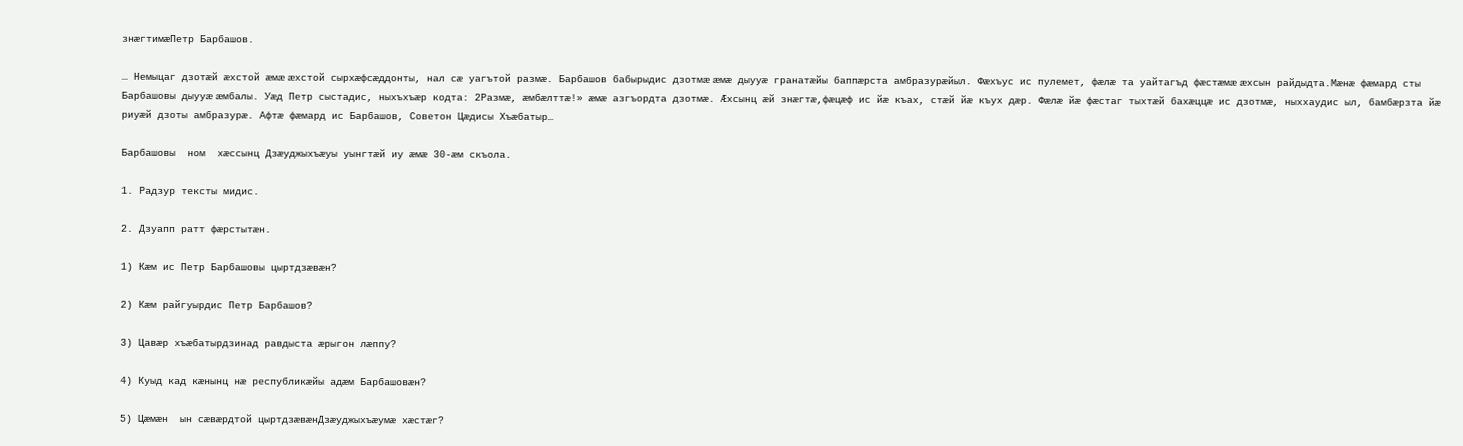знæгтимæПетр Барбашов.

… Немыцаг дзотæй æхстой æмæ æхстой сырхæфсæддонты, нал сæ уагътой размæ. Барбашов бабырыдис дзотмæ æмæ дыууæ гранатæйы баппæрста амбразурæйыл. Фæхъус ис пулемет, фæлæ та уайтагъд фæстæмæ æхсын райдыдта.Мæнæ фæмард сты Барбашовы дыууæ æмбалы. Уæд Петр сыстадис, ныхъхъæр кодта: 2Размæ, æмбæлттæ!» æмæ азгъордта дзотмæ. Æхсынц æй знæгтæ,фæцæф ис йæ къах, стæй йæ къух дæр. Фæлæ йæ фæстаг тыхтæй бахæццæ ис дзотмæ, ныххаудис ыл, бамбæрзта йæ  риуæй дзоты амбразурæ. Афтæ фæмард ис Барбашов, Советон Цæдисы Хъæбатыр…

Барбашовы  ном  хæссынц Дзæуджыхъæуы уынгтæй иу æмæ 30-æм скъола.

1. Радзур тексты мидис.

2. Дзуапп ратт фæрстытæн.

1) Кæм ис Петр Барбашовы цыртдзæвæн?

2) Кæм райгуырдис Петр Барбашов?

3) Цавæр хъæбатырдзинад равдыста æрыгон лæппу?

4) Куыд кад кæнынц нæ республикæйы адæм Барбашовæн?

5) Цæмæн  ын сæвæрдтой цыртдзæвæнДзæуджыхъæумæ хæстæг?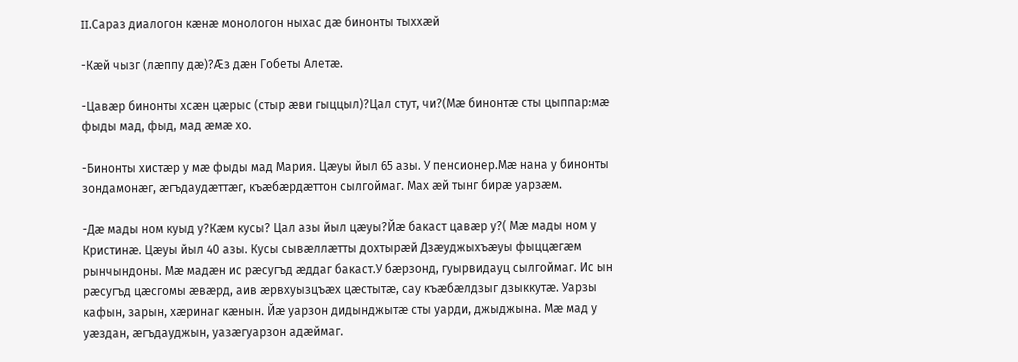II.Сараз диалогон кæнæ монологон ныхас дæ бинонты тыххæй

-Кæй чызг (лæппу дæ)?Æз дæн Гобеты Алетæ.

-Цавæр бинонты хсæн цæрыс (стыр æви гыццыл)?Цал стут, чи?(Мæ бинонтæ сты цыппар:мæ фыды мад, фыд, мад æмæ хо.

-Бинонты хистæр у мæ фыды мад Мария. Цæуы йыл 65 азы. У пенсионер.Мæ нана у бинонты зондамонæг, æгъдаудæттæг, къæбæрдæттон сылгоймаг. Мах æй тынг бирæ уарзæм.

-Дæ мады ном куыд у?Кæм кусы? Цал азы йыл цæуы?Йæ бакаст цавæр у?( Мæ мады ном у Кристинæ. Цæуы йыл 40 азы. Кусы сывæллæтты дохтырæй Дзæуджыхъæуы фыццæгæм рынчындоны. Мæ мадæн ис рæсугъд æддаг бакаст.У бæрзонд, гуырвидауц сылгоймаг. Ис ын рæсугъд цæсгомы æвæрд, аив æрвхуызцъæх цæстытæ, сау къæбæлдзыг дзыккутæ. Уарзы кафын, зарын, хæринаг кæнын. Йæ уарзон дидынджытæ сты уарди, джыджына. Мæ мад у уæздан, æгъдауджын, уазæгуарзон адæймаг.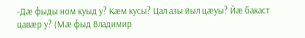-Дæ фыды ном куыд у? Кæм кусы? Цал азы йыл цæуы? Йæ бакаст цавæр у? (Мæ фыд Владимир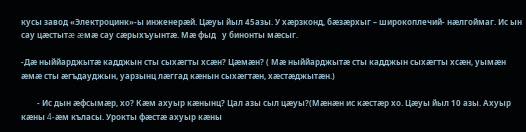кусы завод «Электроцинк»-ы инженерæй. Цæуы йыл 45азы. У хæрзконд, бæзæрхыг – широкоплечий- нæлгоймаг. Ис ын сау цæстытæ æмæ сау сæрыхъуынтæ. Мæ фыд   у бинонты мæсыг.

-Дæ ныййарджытæ кадджын сты сыхæгты хсæн? Цæмæн? ( Мæ ныййарджытæ сты кадджын сыхæгты хсæн, уымæн æмæ сты æгъдауджын, уарзынц лæггад кæнын сыхæгтæн, хæстæджытæн.)

        - Ис дын æфсымæр, хо? Кæм ахуыр кæнынц? Цал азы сыл цæуы?(Мæнæн ис кæстæр хо. Цæуы йыл 10 азы. Ахуыр кæны 4-æм къласы. Урокты фæстæ ахуыр кæны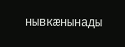нывкæнынады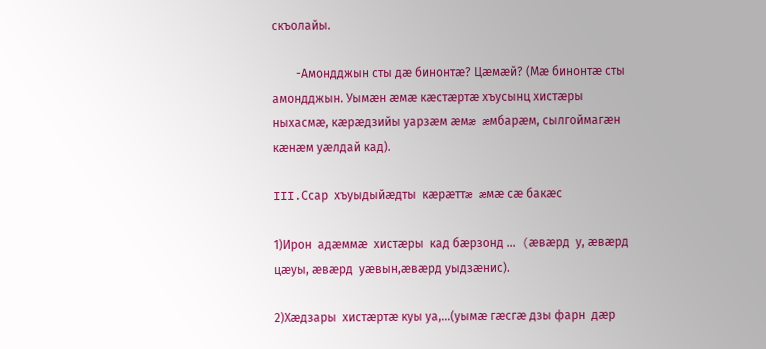скъолайы.

        -Амондджын сты дæ бинонтæ? Цæмæй? (Мæ бинонтæ сты амондджын. Уымæн æмæ кæстæртæ хъусынц хистæры ныхасмæ, кæрæдзийы уарзæм æмæ æмбарæм, сылгоймагæн кæнæм уæлдай кад).

III.Ссар  хъуыдыйæдты  кæрæттæ æмæ сæ бакæс

1)Ирон  адæммæ  хистæры  кад бæрзонд …  (æвæрд  у, æвæрд  цæуы, æвæрд  уæвын,æвæрд уыдзæнис).

2)Хæдзары  хистæртæ куы уа,…(уымæ гæсгæ дзы фарн  дæр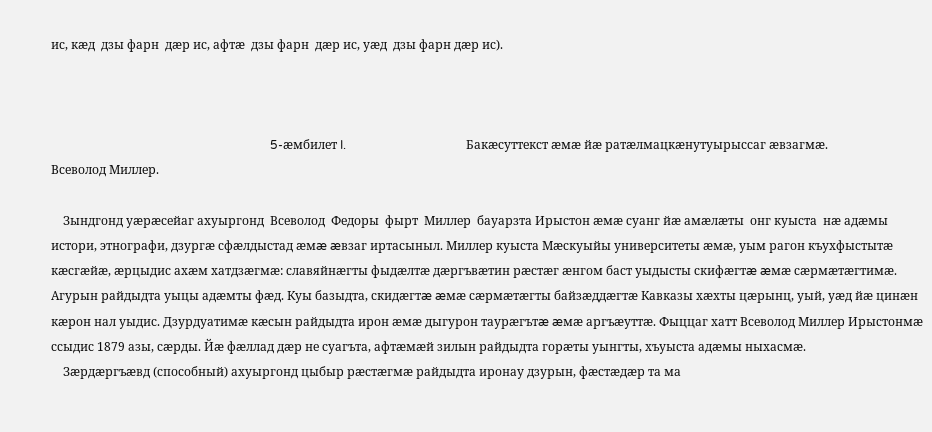ис, кæд  дзы фарн  дæр ис, афтæ  дзы фарн  дæр ис, уæд  дзы фарн дæр ис).



                                                                         5-æмбилет I.                                        Бакæсуттекст æмæ йæ ратæлмацкæнутуырыссаг æвзагмæ.
Всеволод Миллер.

    Зындгонд уæрæсейаг ахуыргонд  Всеволод  Федоры  фырт  Миллер  бауарзта Ирыстон æмæ суанг йæ амæлæты  онг куыста  нæ адæмы истори, этнографи, дзургæ сфæлдыстад æмæ æвзаг иртасыныл. Миллер куыста Мæскуыйы университеты æмæ, уым рагон къухфыстытæ кæсгæйæ, æрцыдис ахæм хатдзæгмæ: славяйнæгты фыдæлтæ дæргъвæтин рæстæг æнгом баст уыдысты скифæгтæ æмæ сæрмæтæгтимæ. Агурын райдыдта уыцы адæмты фæд. Куы базыдта, скидæгтæ æмæ сæрмæтæгты байзæддæгтæ Кавказы хæхты цæрынц, уый, уæд йæ цинæн кæрон нал уыдис. Дзурдуатимæ кæсын райдыдта ирон æмæ дыгурон таурæгътæ æмæ аргъæуттæ. Фыццаг хатт Всеволод Миллер Ирыстонмæ ссыдис 1879 азы, сæрды. Йæ фæллад дæр не суагъта, афтæмæй зилын райдыдта горæты уынгты, хъуыста адæмы ныхасмæ.
    Зæрдæргъæвд (способный) ахуыргонд цыбыр рæстæгмæ райдыдта иронау дзурын, фæстæдæр та ма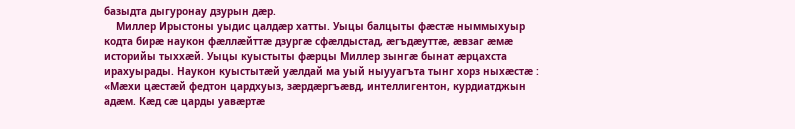базыдта дыгуронау дзурын дæр.
    Миллер Ирыстоны уыдис цалдæр хатты. Уыцы балцыты фæстæ ныммыхуыр кодта бирæ наукон фæллæйттæ дзургæ сфæлдыстад, æгъдæуттæ, æвзаг æмæ историйы тыххæй. Уыцы куыстыты фæрцы Миллер зынгæ бынат æрцахста ирахуырады. Наукон куыстытæй уæлдай ма уый ныууагъта тынг хорз ныхæстæ : «Мæхи цæстæй федтон цардхуыз, зæрдæргъæвд, интеллигентон, курдиатджын адæм. Кæд сæ царды уавæртæ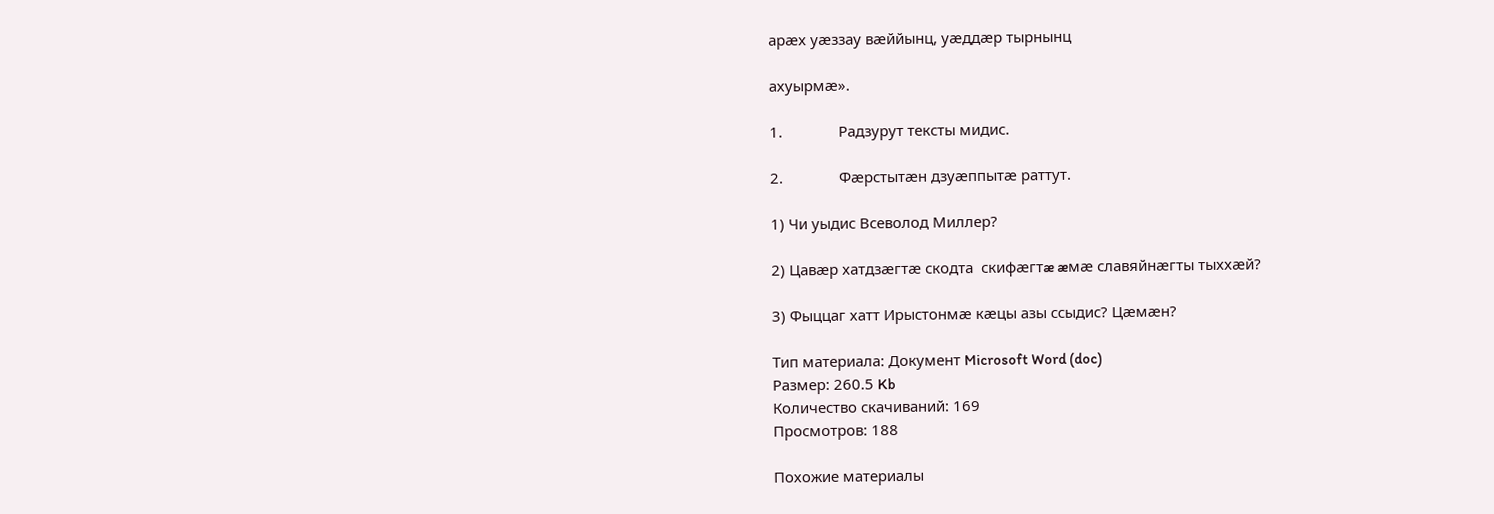арæх уæззау вæййынц, уæддæр тырнынц

ахуырмæ».

1.              Радзурут тексты мидис.

2.              Фæрстытæн дзуæппытæ раттут.

1) Чи уыдис Всеволод Миллер?

2) Цавæр хатдзæгтæ скодта  скифæгтæ æмæ славяйнæгты тыххæй?

3) Фыццаг хатт Ирыстонмæ кæцы азы ссыдис? Цæмæн?

Тип материала: Документ Microsoft Word (doc)
Размер: 260.5 Kb
Количество скачиваний: 169
Просмотров: 188

Похожие материалы